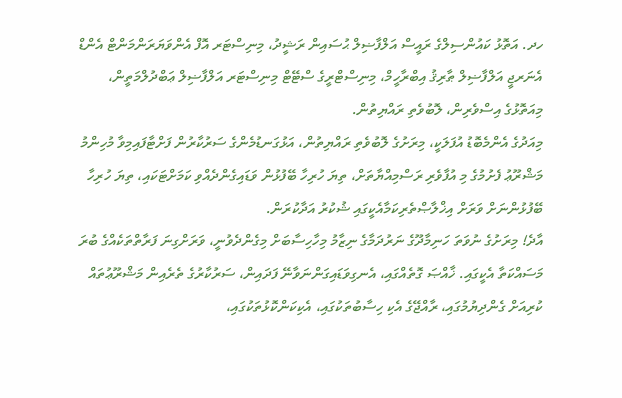ހދ. އަތޮޅު ކައުންސިލްގެ ރައީސް އަލްފާޟިލް ޙުސައިން ރަޝީދު، މިނިސްޓަރ އޮފް އެންވަޔަރަންމަންޓް އެންޑް އެނަރޖީ އަލްފާޟިލް ޠާރިޤު އިބްރާހީމް، މިނިސްޓްރީގެ ސްޓޭޓް މިނިސްޓަރ އަލްފާޟިލް ޢަބްދުލްމަތީން، މިއަތޮޅުގެ އިސްވެރިން، ލޮބުވެތި ރައްޔިތުން.
މިއަދުގެ އެންމެބޮޑު އުފަލަކީ، މިރަށުގެ ލޮބުވެތި ރައްޔިތުން، އަޅުގަނޑުމެންގެ ސަރުކާރުން ފަށްޓާފައިމިވާ މުހިންމު މަޝްރޫޢު ފެށުމުގެ މި އުފާވެރި ރަސްމިއްޔާތަށް، ތިޔަ ހުރިހާ ބޭފުޅުން ވަޑައިގެންދެއްވި ކަމަށްޓަކައި، ތިޔަ ހުރިހާ ބޭފުޅުންނަށް ވަރަށް އިޚްލާޞްތެރިކަމާއެކީގައި ޝުކުރު އަދާކުރަން.
އާދެ! މިރަށުގެ ނުވަތަ ހަނިމާދޫގެ ނަރުދަމާގެ ނިޒާމު މިހާހިސާބަށް މިގެންދެވުނީ، ވަރަށްގިނަ ފަރާތްތަކެއްގެ ބުރަ މަސައްކަތާ އެކީގައި. ޚާއްޞަ ގޮތެއްގައި، އެނގިވަޑައިގަންނަވާނޭ ފަދައިން، ސަރުކާރުގެ ތެރެއިން މަޝްރޫޢުތައް ކުރިއަށް ގެންދިޔުމުގައި، ރާއްޖޭގެ އެކި ހިސާބުތަކުގައި، އެކިކަންކޮޅުތަކުގައި،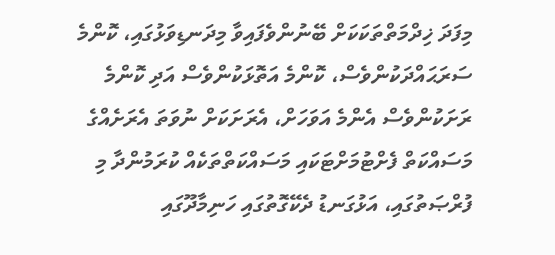މިފަދަ ޚިދްމަތްތަކަކަށް ބޭނުންވެފައިވާ މިދަނޑިވަޅުގައި، ކޮންމެ ސަރަޙައްދަކުންވެސް، ކޮންމެ އަތޮޅަކުންވެސް އަދި ކޮންމެ ރަށަކުންވެސް އެންމެ އަވަހަށް، އެރަށަކަށް ނުވަތަ އެރަށެއްގެ މަސައްކަތް ފެށްޓުމަށްޓަކައި މަސައްކަތްތަކެއް ކުރަމުންދާ މި ފުރްޞަތުގައި، އަޅުގަނޑު ދެކޭގޮތުގައި ހަނިމާދޫގައި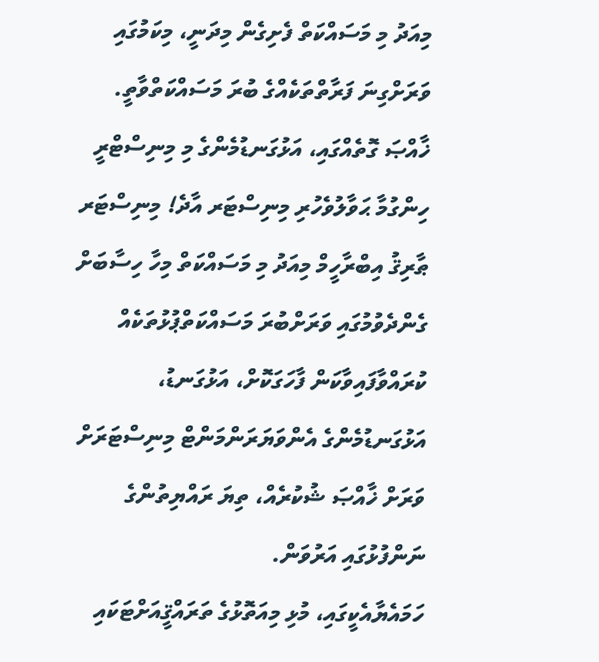މިއަދު މި މަސައްކަތް ފެށިގެން މިދަނީ، މިކަމުގައި ވަރަށްގިނަ ފަރާތްތަކެއްގެ ބުރަ މަސައްކަތްވާތީ. ޚާއްޞަ ގޮތެއްގައި، އަޅުގަނޑުމެންގެ މި މިނިސްޓްރީ ހިންގުމާ ޙަވާލުވެހުރި މިނިސްޓަރ އާދެ! މިނިސްޓަރ ޠާރިޤު އިބްރާހީމް މިއަދު މި މަސައްކަތް މިހާ ހިސާބަށް ގެންދެވުމުގައި ވަރަށްބުރަ މަސައްކަތްޕުޅުތަކެއް ކުރައްވާފައިވާކަން ފާހަގަކޮށް، އަޅުގަނޑު، އަޅުގަނޑުމެންގެ އެންވަޔަރަންމަންޓް މިނިސްޓަރަށް ވަރަށް ޚާއްޞަ ޝުކުރެއް، ތިޔަ ރައްޔިތުންގެ ނަންފުޅުގައި އަރުވަން.
ހަމައެޔާއެކީގައި، މުޅި މިއަތޮޅުގެ ތަރައްޤީއަށްޓަކައި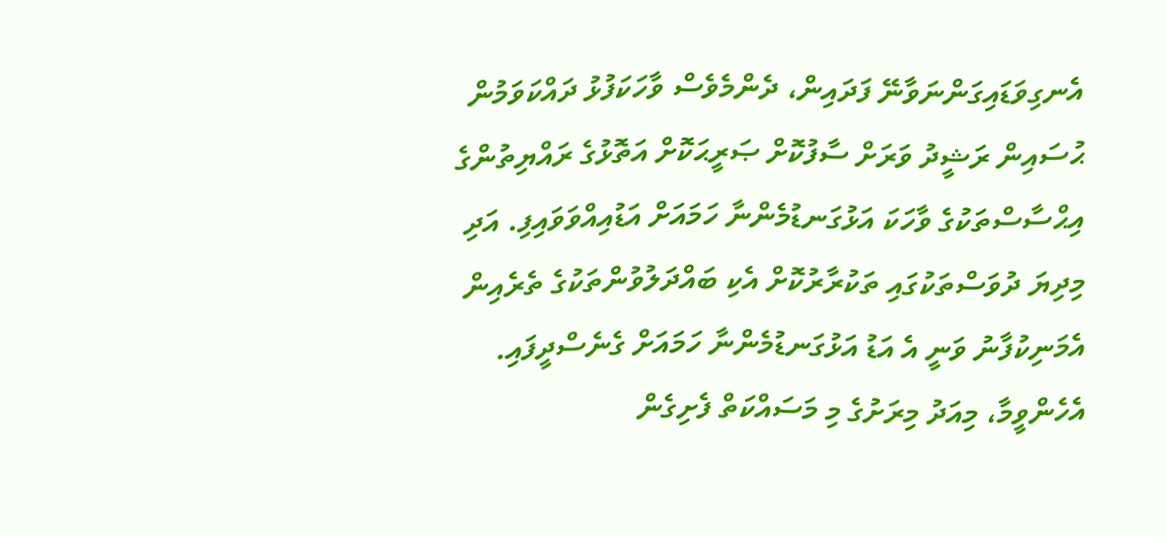އެނގިވަޑައިގަންނަވާނޭ ފަދައިން، ދެންމެވެސް ވާހަކަފުޅު ދައްކަވަމުން ޙުސައިން ރަޝީދު ވަރަށް ސާފުކޮށް ޞަރީޙަކޮށް އަތޮޅުގެ ރައްޔިތުންގެ އިޙްސާސްތަކުގެ ވާހަކަ އަޅުގަނޑުމެންނާ ހަމައަށް އަޑުއިއްވަވައިފި. އަދި މިދިޔަ ދުވަސްތަކުގައި ތަކުރާރުކޮށް އެކި ބައްދަލުވުންތަކުގެ ތެރެއިން އެމަނިކުފާނު ވަނީ އެ އަޑު އަޅުގަނޑުމެންނާ ހަމައަށް ގެނެސްދީފައި. އެހެންވީމާ، މިއަދު މިރަށުގެ މި މަސައްކަތް ފެށިގެން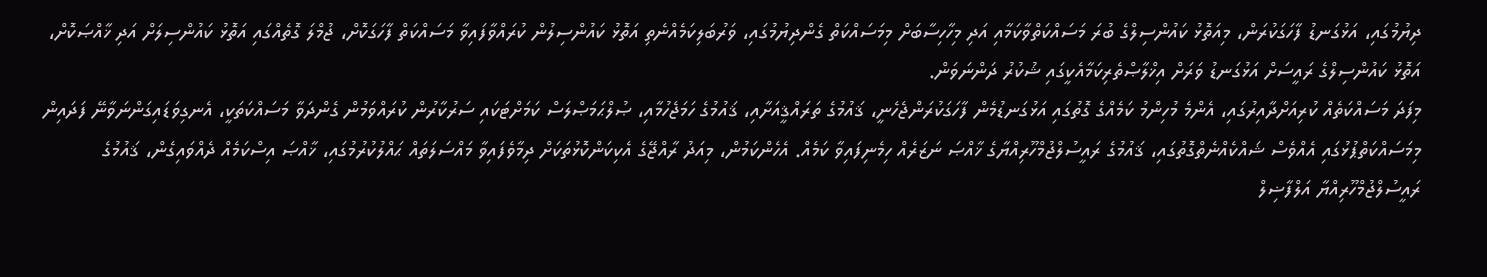ދިޔުމުގައި، އަޅުގަނޑު ފާހަގަކުރަން، މިއަތޮޅު ކައުންސިލްގެ ބުރަ މަސައްކަތްވާކަމާއި އަދި މިހާހިސާބަށް މިމަސައްކަތް ގެންދިޔުމުގައި، ވަރުބަލިކަމެއްނެތި އަތޮޅު ކައުންސިލުން ކުރައްވާފައިވާ މަސައްކަތް ފާހަގަކޮށް، ޖުމްލަ ގޮތެއްގައި އަތޮޅު ކައުންސިލަށް އަދި ޚާއްޞަކޮށް، އަތޮޅު ކައުންސިލްގެ ރައީސަށް އަޅުގަނޑު ވަރަށް އިޚްލާޞްތެރިކަމާއެކީގައި ޝުކުރު ދަންނަވަން.
މިފަދަ މަސައްކަތެއް ކުރިއަށްދާއިރުގައި، އެންމެ މުހިންމު ކަމެއްގެ ގޮތުގައި އަޅުގަނޑުމެން ފާހަގަކުރަންޖެހެނީ، ޤައުމުގެ ތަރައްޤީއަށާއި، ޤައުމުގެ ހަމަޖެހުމާއި، ޞުލްޙަމަޞްލަސް ކަމަށްޓަކައި ސަރުކާރުން ކުރައްވަމުން ގެންދަވާ މަސައްކަތަކީ، އެނގިވަޑައިގަންނަވާނޭ ފަދައިން މިމަސައްކަތްޕުޅުގައި އެއްވެސް ޝައްކެއްނެތްގޮތުގައި، ޤައުމުގެ ރައީސުލްޖުމްހޫރިއްޔާގެ ޚާއްޞަ ނަޒަރެއް ހިމެނިފައިވާ ކަމެއް. އެހެންކަމުން، މިއަދު ރާއްޖޭގެ އެކިކަންކޮޅުތަކަށް ދިމާވެފައިވާ މައްސަލަތައް ޙައްލުކުރުމުގައި، ޚާއްޞަ އިސްކަމެއް ދެއްވައިގެން، ޤައުމުގެ ރައީސުލްޖުމްހޫރިއްޔާ އަލްފާޟިލް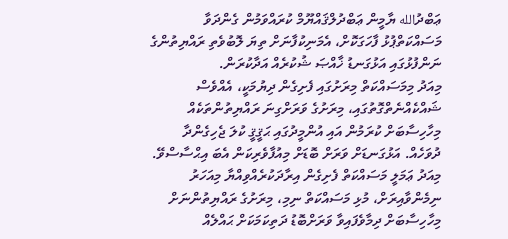ޢަބްދުالله ޔާމީން ޢަބްދުލްޤައްޔޫމް ކުރައްވަމުން ގެންދަވާ މަސައްކަތްޕުޅު ފާހަގަކޮށް، އެމަނިކުފާނަށް ތިޔަ ލޮބުވެތި ރައްޔިތުންގެ ނަންފުޅުގައި އަޅުގަނޑު ޚާއްޞަ ޝުކުރެއް އަދާކުރަން.
މިއަދު މިމަސައްކަތް މިރަށުގައި ފެށިގެން ދިޔުމަކީ، އެއްވެސް ޝައްކެއްނެތްގޮތުގައި، މިރަށުގެ ވަރަށްގިނަ ރައްޔިތުންތަކެއް މިހާހިސާބަށް ކުރަމުން އައި އުންމީދުގައި ޙަޤީޤީ ކުލަ ޖެހިގެންދާ ދުވަހެއް. އަޅުގަނޑަށް ވަރަށް ބޮޑަށް މިއުފާވެރިކަން އެބަ އިޙްސާސްވޭ. މިއަދު ޢަމަލީ މަސައްކަތް ފެށިގެން އިރާދަކުރެއްވިއްޔާ މިއަހަރު ނިމެންވާއިރަށް، މުޅި މަސައްކަތް ނިމި، މިރަށުގެ ރައްޔިތުންނަށް މިހާހިސާބަށް ދިމާވެފައިވާ ވަރަށްބޮޑު ދަތިކަމަކަށް ޙައްލެއް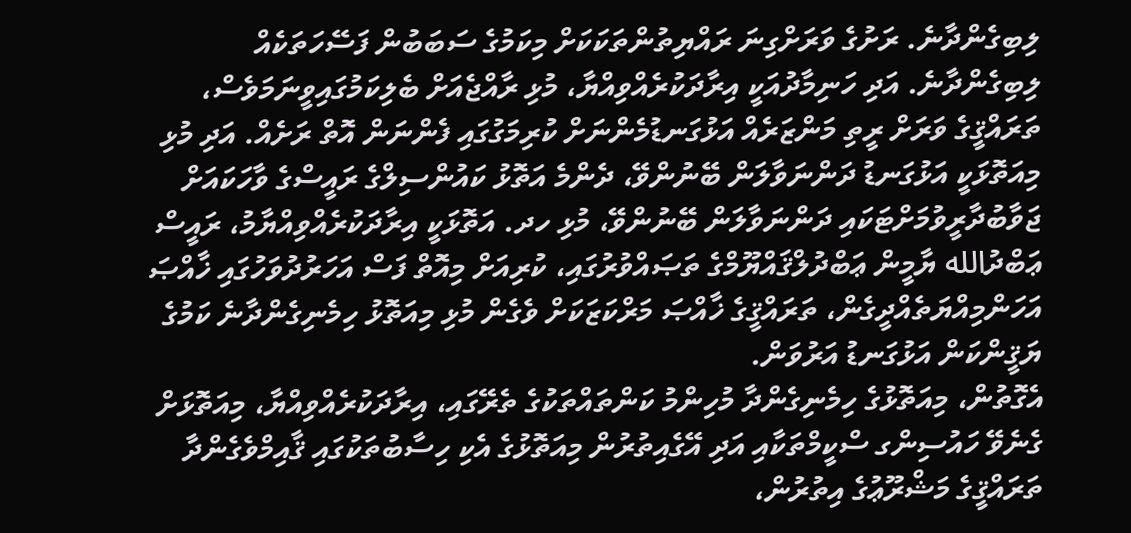ލިބިގެންދާނެ. ރަށުގެ ވަރަށްގިނަ ރައްޔިތުންތަކަކަށް މިކަމުގެ ސަބަބުން ފަސޭހަތަކެއް ލިބިގެންދާނެ. އަދި ހަނިމާދުއަކީ އިރާދަކުރެއްވިއްޔާ، މުޅި ރާއްޖެއަށް ބެލިކަމުގައިވީނަމަވެސް، ތަރައްޤީގެ ވަރަށް ރީތި މަންޒަރެއް އަޅުގަނޑުމެންނަށް ކުރިމަގުގައި ފެންނަން އޮތް ރަށެއް. އަދި މުޅި މިއަތޮޅަކީ އަޅުގަނޑު ދަންނަވާލަން ބޭނުންވޭ، ދެންމެ އަތޮޅު ކައުންސިލްގެ ރައީސްގެ ވާހަކައަށް ޖަވާބުދާރީވުމަށްޓަކައި ދަންނަވާލަން ބޭނުންވޭ، މުޅި ހދ. އަތޮޅަކީ އިރާދަކުރެއްވިއްޔާމު، ރައީސް ޢަބްދުالله ޔާމީން ޢަބްދުލްޤައްޔޫމްގެ ތަޞައްވުރުގައި، ކުރިއަށް މިއޮތް ފަސް އަހަރުދުވަހުގައި ޚާއްޞަ އަހަންމިއްޔަތެއްދީގެން، ތަރައްޤީގެ ޚާއްޞަ މަރްކަޒަކަށް ވެގެން މުޅި މިއަތޮޅު ހިމެނިގެންދާނެ ކަމުގެ ޔަޤީންކަން އަޅުގަނޑު އަރުވަން.
އެގޮތުން، މިއަތޮޅުގެ ހިމެނިގެންދާ މުހިންމު ކަންތައްތަކުގެ ތެރޭގައި، އިރާދަކުރެއްވިއްޔާ، މިއަތޮޅަށް ގެނެވޭ ހައުސިންގ ސްކީމްތަކާއި އަދި އޭގެއިތުރުން މިއަތޮޅުގެ އެކި ހިސާބުތަކުގައި ޤާއިމްވެގެންދާ ތަރައްޤީގެ މަޝްރޫޢުގެ އިތުރުން،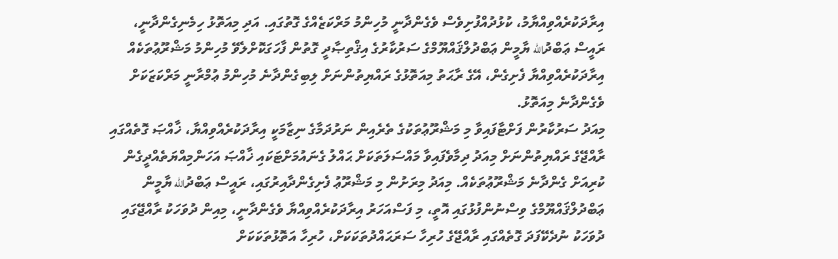އިރާދަކުރެއްވިއްޔާމު، ކުޅުދުއްފުށިވެސް ވެގެންދާނީ މުހިންމު މަރްކަޒެއްގެ ގޮތުގައި. އަދި މިއަތޮޅު ހިމެނިގެންދާނީ، ރައީސް ޢަބްދުالله ޔާމީން ޢަބްދުލްޤައްޔޫމްގެ ސަރުކާރުގެ އިޤްތިޞާދީ ގޮތުން ފާހަގަކޮށްލެވޭ މުހިންމު މަޝްރޫޢުތަކެއް އިރާދަކުރެއްވިއްޔާ ފެށިގެން، އޭގެ ރާޙަތު މިއަތޮޅުގެ ރައްޔިތުންނަށް ލިބިގެންދާނެ މުހިންމު ޢުމްރާނީ މަރްކަޒަކަށް ވެގެންދާނެ މިއަތޮޅު.
މިއަދު ސަރުކާރުން ފަށްޓާފައިވާ މި މަޝްރޫޢުތަކުގެ ތެރެއިން ނަރުދަމާގެ ނިޒާމަކީ އިރާދަކުރެއްވިއްޔާ، ޚާއްޞަ ގޮތެއްގައި ރާއްޖޭގެ ރައްޔިތުންނަށް މިއަދު ދިމާވެފައިވާ މައްސަލަތަކަށް ޙައްލު ގެނައުމަށްޓަކައި ޚާއްޞަ އަހަންމިއްޔަތެއްދީގެން ކުރިއަށް ގެންދާނެ މަޝްރޫޢުތަކެއް. މިއަދު މިރަށުން މި މަޝްރޫޢު ފެށިގެންދާއިރުގައި، ރައީސް ޢަބްދުالله ޔާމީން ޢަބްދުލްޤައްޔޫމްގެ ވިސްނުންފުޅުގައި އޮތީ، މި ފަސްއަހަރު އިރާދަކުރެއްވިއްޔާ ވެގެންދާނީ، މިއިން ދުވަހަކު ރާއްޖޭގައި ދުވަހަކު ނުދެކޭފަދަ ގޮތެއްގައި ރާއްޖޭގެ ހުރިހާ ސަރަޙައްދުތަކަކަށް، ހުރިހާ އަތޮޅުތަކަކަށް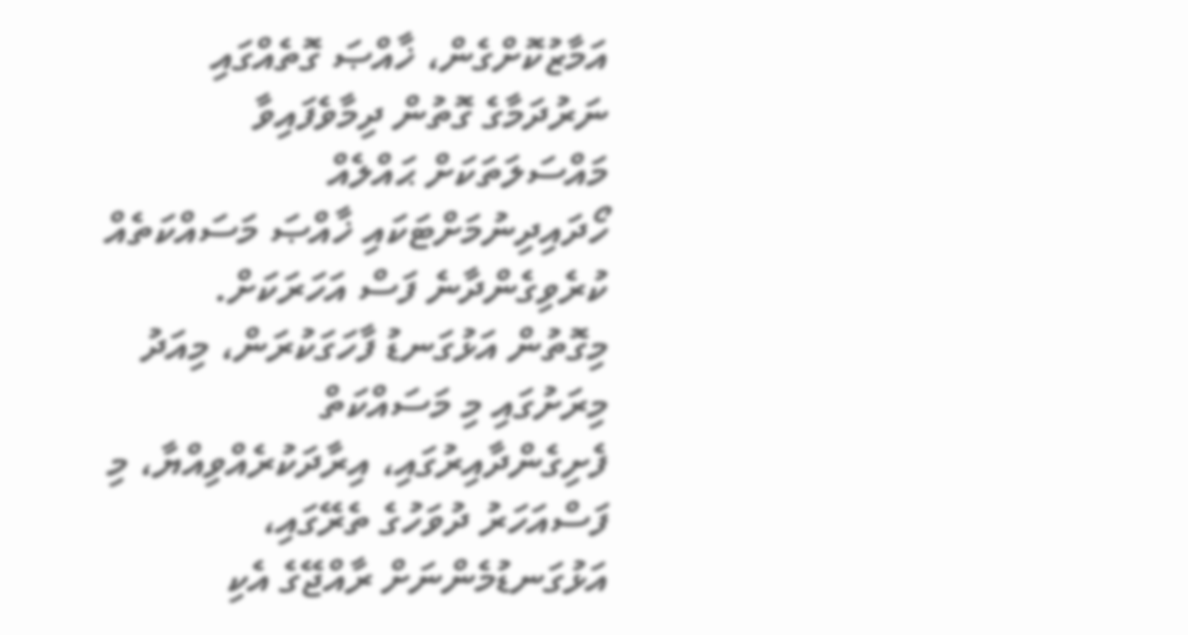އަމާޒުކޮށްގެން، ޚާއްޞަ ގޮތެއްގައި ނަރުދަމާގެ ގޮތުން ދިމާވެފައިވާ މައްސަލަތަކަށް ޙައްލެއް ހޯދައިދިނުމަށްޓަކައި ޚާއްޞަ މަސައްކަތެއް ކުރެވިގެންދާނެ ފަސް އަހަރަކަށް.
މިގޮތުން އަޅުގަނޑު ފާހަގަކުރަން، މިއަދު މިރަށުގައި މި މަސައްކަތް ފެށިގެންދާއިރުގައި، އިރާދަކުރެއްވިއްޔާ، މި ފަސްއަހަރު ދުވަހުގެ ތެރޭގައި، އަޅުގަނޑުމެންނަށް ރާއްޖޭގެ އެކި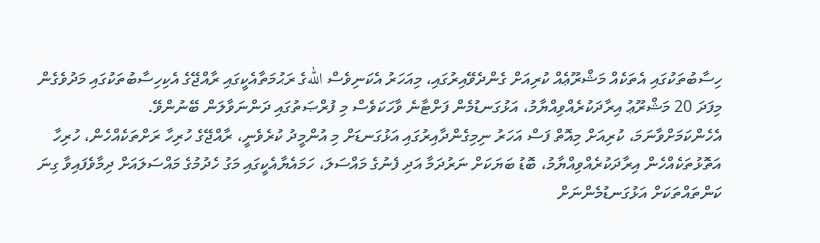ހިސާބުތަކުގައި އެތަކެއް މަޝްރޫޢެއް ކުރިއަށް ގެންދެވޭއިރުގައި، މިއަހަރު އެކަނިވެސް اللهގެ ރަޙުމަތާއެކީގައި ރާއްޖޭގެ އެކިހިސާބުތަކުގައި މަދުވެގެން މިފަދަ 20 މަޝްރޫޢު އިރާދަކުރެއްވިއްޔާމު، އަޅުގަނޑުމެން ފަށްޓާނެ ވާހަކަވެސް މި ފުރްޞަތުގައި ދަންނަވާލަން ބޭނުންވޭ.
އެހެންކަމަށްވާނަމަ، ކުރިއަށް މިއޮތް ފަސް އަހަރު ނިމިގެންދާއިރުގައި އަޅުގަނޑަށް މި އުންމީދު ކުރެވެނީ، ރާއްޖޭގެ ހުރިހާ ރަށްތަކެއްހެން، ހުރިހާ އަތޮޅުތަކެއްހެން އިރާދަކުރެއްވިއްޔާމު، ބޮޑު ބަޔަކަށް ނަރުދަމާ އަދި ފެނުގެ މައްސަލަ، ހަމައެޔާއެކީގައި މަގު ހެދުމުގެ މައްސަލައަށް ދިމާވެފައިވާ ގިނަ ކަންތައްތަކަށް އަޅުގަނޑުމެންނަށް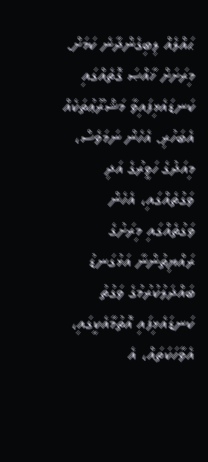ޙައްލެއް ލިބިގެންދާނެ ކަމަށް. މިރަށަށް ޚާއްޞަ ގޮތެއްގައި ކަނޑައެޅިފައިވާ މަޝްރޫޢުތަކެއް އެބަހުރި. އެހެން ނަމަވެސް، މިއަދުގެ ހަވީރުގެ އަދި ވަގުތެއްގައި، އެހެން ވަގުތެއްގައި މިރަށުގެ ރައްޔިތުންނާ އަޅުގަނޑު ބައްދަލުކުރުމުގެ ވަގުތު ކަނޑައެޅިފައި އޮތުމާއެކީގައި، އެވާހަކަތައް، އެ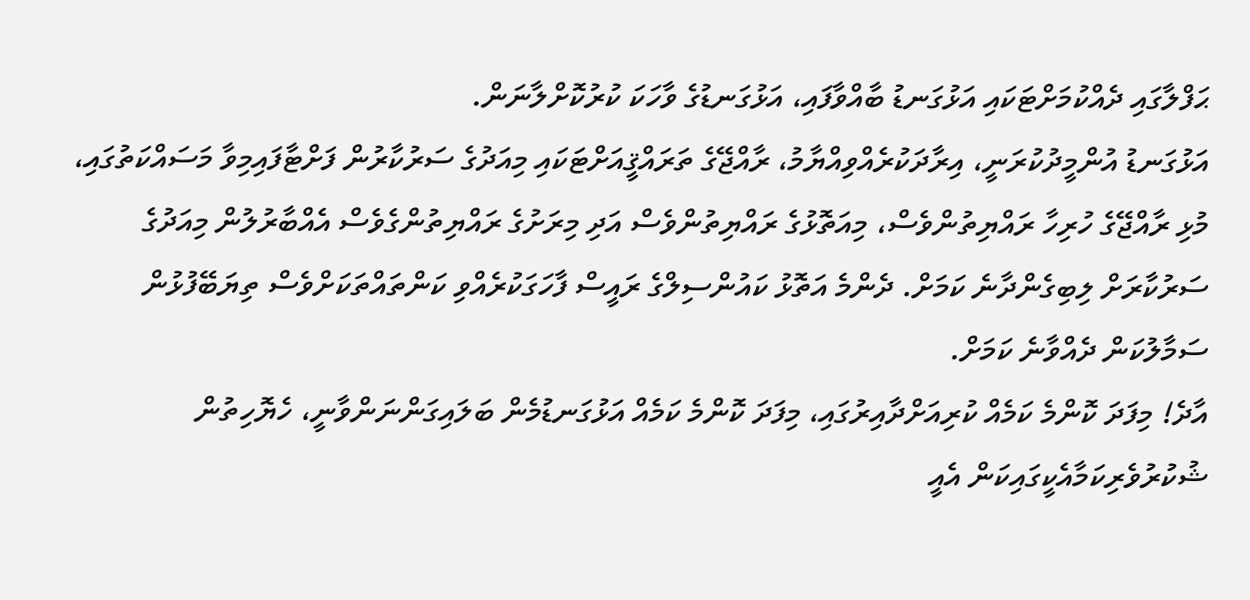ޙަފްލާގައި ދެއްކުމަށްޓަކައި އަޅުގަނޑު ބާއްވާފައި، އަޅުގަނޑުގެ ވާހަކަ ކުރުކޮށްލާނަން.
އަޅުގަނޑު އުންމީދުކުރަނީ، އިރާދަކުރެއްވިއްޔާމު، ރާއްޖޭގެ ތަރައްޤީއަށްޓަކައި މިއަދުގެ ސަރުކާރުން ފަށްޓާފައިމިވާ މަސައްކަތުގައި، މުޅި ރާއްޖޭގެ ހުރިހާ ރައްޔިތުންވެސް، މިއަތޮޅުގެ ރައްޔިތުންވެސް އަދި މިރަށުގެ ރައްޔިތުންގެވެސް އެއްބާރުލުން މިއަދުގެ ސަރުކާރަށް ލިބިގެންދާނެ ކަމަށް. ދެންމެ އަތޮޅު ކައުންސިލްގެ ރައީސް ފާހަގަކުރެއްވި ކަންތައްތަކަށްވެސް ތިޔަބޭފުޅުން ސަމާލުކަން ދެއްވާނެ ކަމަށް.
އާދެ! މިފަދަ ކޮންމެ ކަމެއް ކުރިއަށްދާއިރުގައި، މިފަދަ ކޮންމެ ކަމެއް އަޅުގަނޑުމެން ބަލައިގަންނަންވާނީ، ހެޔޮހިތުން ޝުކުރުވެރިކަމާއެކީގައިކަން އެއީ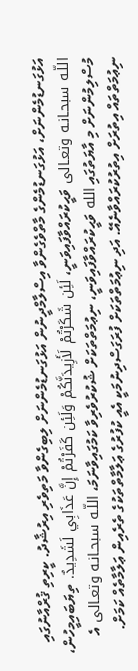އަޅުގަނޑުމެންނަށް، އަޅުގަނޑުމެންގެ މާތްވެގެންވާ އިސްލާމްދީނުން އަޅުގަނޑުމެންނަށް ލިބިގެންވާ މަތިވެރި އިރުޝާދު. ކީރިތި ޤުރްއާނުގައި اللّـه سبحـانـه وتعـالى ވަޙީކުރައްވާފައިވަނީ، لَئِن شَكَرْتُمْ لَأَزِيدَنَّكُمْ وَلَئِن كَفَرْتُمْ إِنَّ عَذَابِي لَشَدِيدٌ. ތިޔަބައިމީހުން، މުސްލިމުންނަށް މި އާޔަތުގައި الله ވަޙީކުރައްވާފައިވަނީ، ނިޢުމަތްތަކަށް ޝުކުރުވެރިވާ ކަމުގައިވާނަމަ، اللّـه سبحـانـه وتعـالى އެ ނިޢުމަތްތައް އިތުރަށް އިތުރުކުރައްވާނެއޭ. އަދި ނިޢުމަތްތަކަށް ފުރަގަސްދިނުމަކީ އެއީ ކުފުރުގެ ޢަލާމާތްތަކުގެ ތެރެއިން ޢަލާމާތެއް ކަމަށް.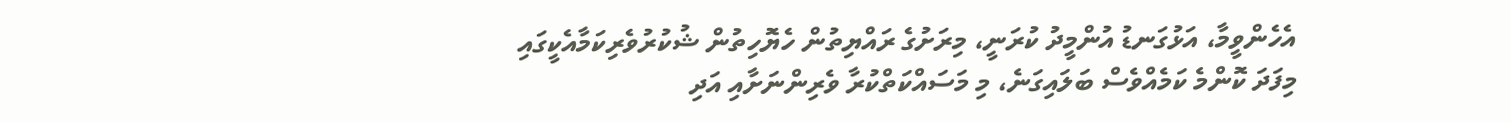އެހެންވީމާ، އަޅުގަނޑު އުންމީދު ކުރަނީ، މިރަށުގެ ރައްޔިތުން ހެޔޮހިތުން ޝުކުރުވެރިކަމާއެކީގައި މިފަދަ ކޮންމެ ކަމެއްވެސް ބަލައިގަނެ، މި މަސައްކަތްކުރާ ވެރިންނަށާއި އަދި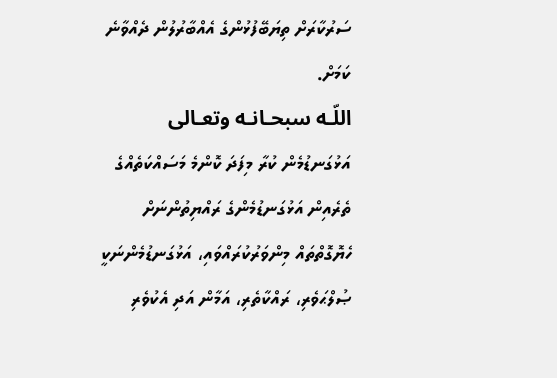ސަރުކާރަށް ތިޔަބޭފުޅުންގެ އެއްބާރުލުން ދެއްވާނެ ކަމަށް.
اللّـه سبحـانـه وتعـالى އަޅުގަނޑުމެން ކުރާ މިފަދަ ކޮންމެ މަސައްކަތެއްގެ ތެރެއިން އަޅުގަނޑުމެންގެ ރައްޔިތުންނަށް ހެޔޮގޮތްތައް މިންވަރުކުރައްވައި، އަޅުގަނޑުމެންނަކީ ޞުލްޙަވެރި، ރައްކާތެރި، އަމާން އަދި އެކުވެރި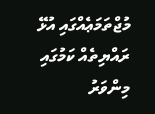މުޖްތަމަޢެއްގައި އުޅޭ ރައްޔިތެއް ކަމުގައި މިންވަރު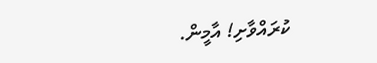ކުރައްވާށި! އާމީން.